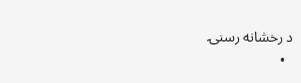د رخشانه رسنۍ
  •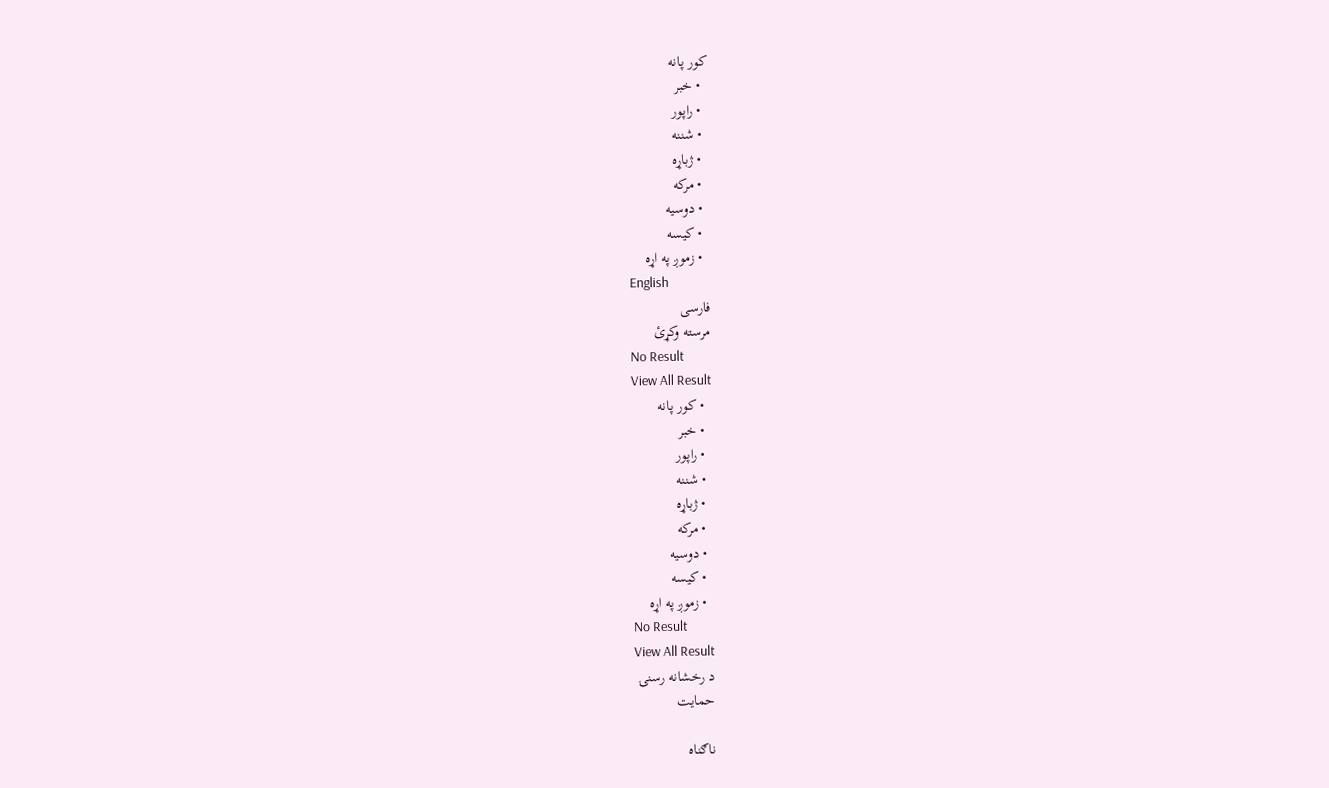کور پانه
  • خبر
  • راپور
  • شننه
  • ژباړه
  • مرکه
  • دوسیه
  • کیسه
  • زموږ په اړه
English
فارسی
مرسته وکړئ
No Result
View All Result
  • کور پانه
  • خبر
  • راپور
  • شننه
  • ژباړه
  • مرکه
  • دوسیه
  • کیسه
  • زموږ په اړه
No Result
View All Result
د رخشانه رسنۍ
حمایت

ناګناه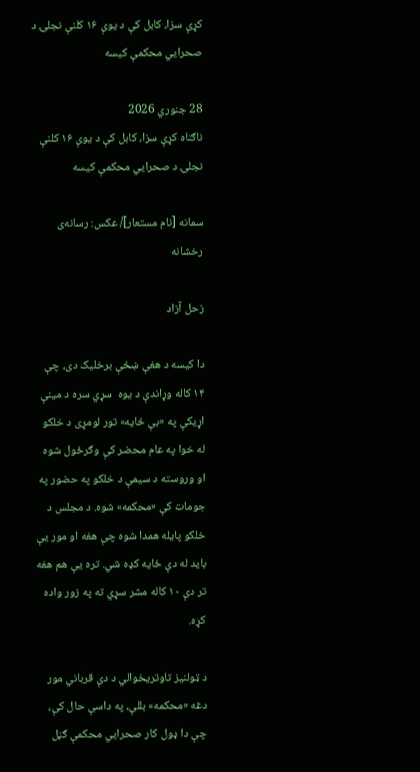کړې سزا، کابل کې د یوې ۱۶ کلنې نجلۍ د صحرايي محکمې کیسه

28 جنوري 2026
ناګناه کړې سزا، کابل کې د یوې ۱۶ کلنې نجلۍ د صحرايي محکمې کیسه

سمانه [نام مستعار]/ عکس: رسانه‌ی رخشانه

زحل آزاد

دا کیسه د هغې ښځې برخلیک دی، چې ۱۴ کاله وړاندې د یوه  سړي سره د مینې اړیکې په «بې ځایه» تور لومړی د خلکو له خوا په عام محضر کې وګرځول شوه او وروسته د سیمې د خلکو په حضور په جومات کې «محکمه» شوه. د مجلس د خلکو پایله همدا شوه چې هغه او مور یې باید له دې ځایه کډه شي. تره یې هم هغه تر دې ۱۰ کاله مشر سړي ته په زور واده کړه.

د ټولنیز تاوتریخوالي د دې قرباني مور دغه «محکمه» بللې، په داسې حال کې، چې دا ډول کار صحرايي محکمې ګڼل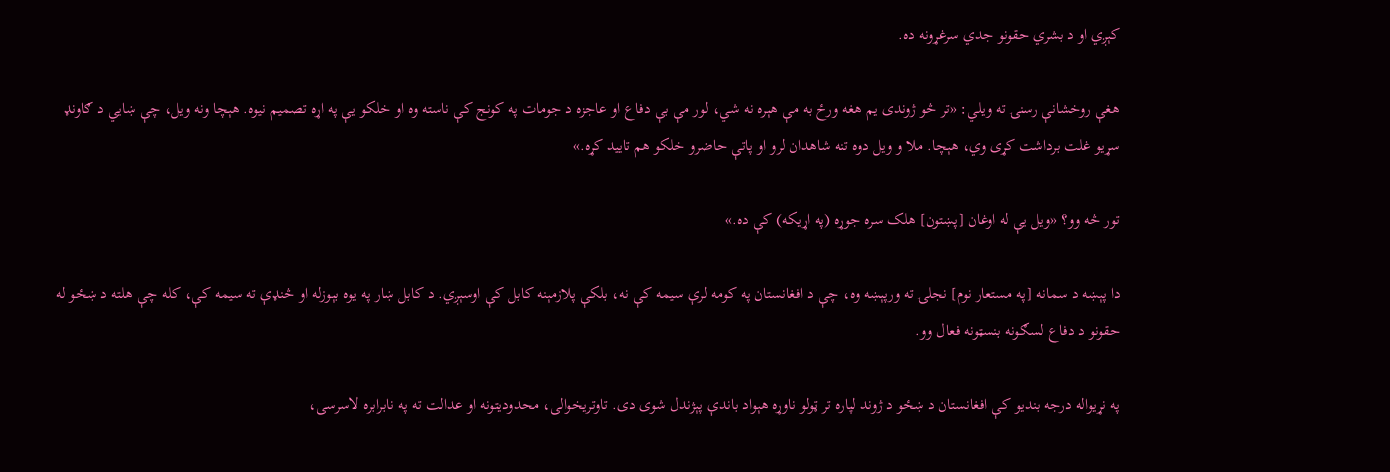کېږي او د بشري حقونو جدي سرغړونه ده.

هغې روخشانې رسنۍ ته ویلي: «تر څو ژوندی یم هغه ورځ به مې هېره نه شي، لور مې بې دفاع او عاجزه د جومات په کونج کې ناسته وه او خلکو یې په اړه تصمیم نیوه. هېچا ونه ویل، چې ښايي د ګاونډ سړیو غلت برداشت کړی وي، هېچا. ملا و ویل دوه تنه شاهدان لرو او پاتې حاضرو خلکو هم تایید کړه.»

تور څه وو؟ «ویل یې له اوغان [پښتون] هلک سره جوړه (په اړیکه) کې ده.»

دا پېښه د سمانه [په مستعار نوم] نجلۍ ته ورپېښه وه، چې د افغانستان په کومه لرې سیمه کې نه، بلکې پلازمېنه کابل کې اوسېږي. د کابل ښار په یوه بېوزله او څنډې ته سیمه کې، کله چې هلته د ښځو له حقونو د دفاع لسګونه بنسټونه فعال وو.

په نړیواله درجه بندیو کې افغانستان د ښځو د ژوند لپاره تر ټولو ناوړه هېواد باندې پېژندل شوی دی. تاوتریخوالی، محدودیتونه او عدالت ته په نابرابره لاسرسی،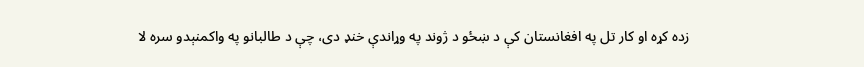زده کړه او کار تل په افغانستان کې د ښځو د ژوند په وړاندې خنډ دی، چې د طالبانو په واکمنېدو سره لا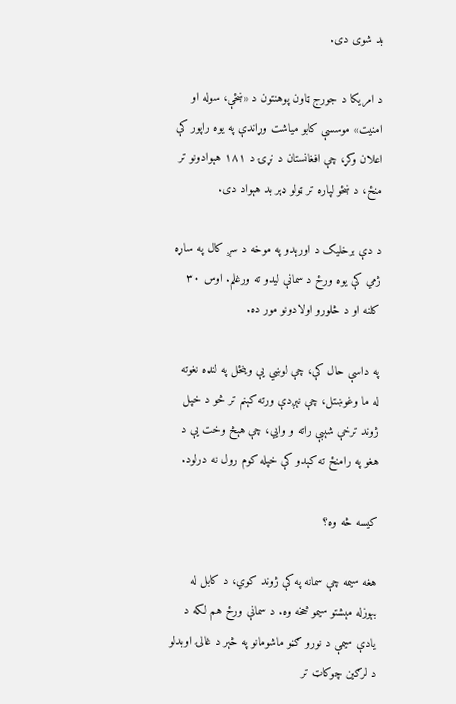بد شوی دی.

د امریکا د جورج ټاون پوهنتون د «ښځې، سوله او امنیت» موسسې کابو میاشت وړاندې په یوه راپور کې اعلان وکړ، چې افغانستان د نړۍ د ۱۸۱ هېوادونو تر منځ، د ښځو لپاره تر ټولو ډېر بد هېواد دی.

د دې برخلیک د اورېدو په موخه د سږ کال په ساړه ژمي کې یوه ورځ د سمانې لیدو ته ورغلم. اوس ۳۰ کلنه او د څلورو اولادونو مور ده.

په داسې حال کې، چې لوښي یې وینځل په لنډه نغوته له ما وغوښتل، چې نېږدې ورته کېنم تر څو د خپل ژوند ترخې شېبې راته و وايي، چې هېڅ وخت یې د هغو په رامنځ ته کېدو کې خپله کوم رول نه درلود.

کیسه څه وه؟

هغه سیمه چې سمانه په کې ژوند کوي، د کابل له بېوزله مېشتو سیمو څخه وه. د سمانې ورځ هم لکه د یادې سیمې د نورو ګڼو ماشومانو په څېر د غالۍ اوبدلو د لرګین چوکاټ تر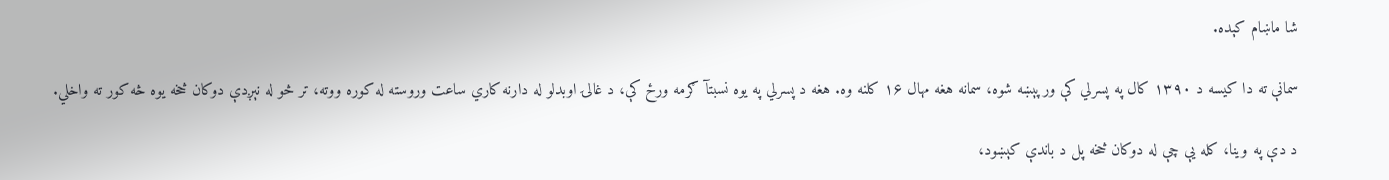شا ماښام کېده.

سمانې ته دا کیسه د ۱۳۹۰ کال په پسرلي کې ورپېښه شوه، سمانه هغه مهال ۱۶ کلنه وه. هغه د پسرلي په یوه نسبتآ ګرمه ورځ کې، د غالۍ اوبدلو له دارنه کاري ساعت وروسته له کوره ووته، تر څو له نېږدې دوکان څخه یوه څه کور ته واخلي.

د دې په وینا، کله یې چې له دوکان څخه پل د باندې کېښود،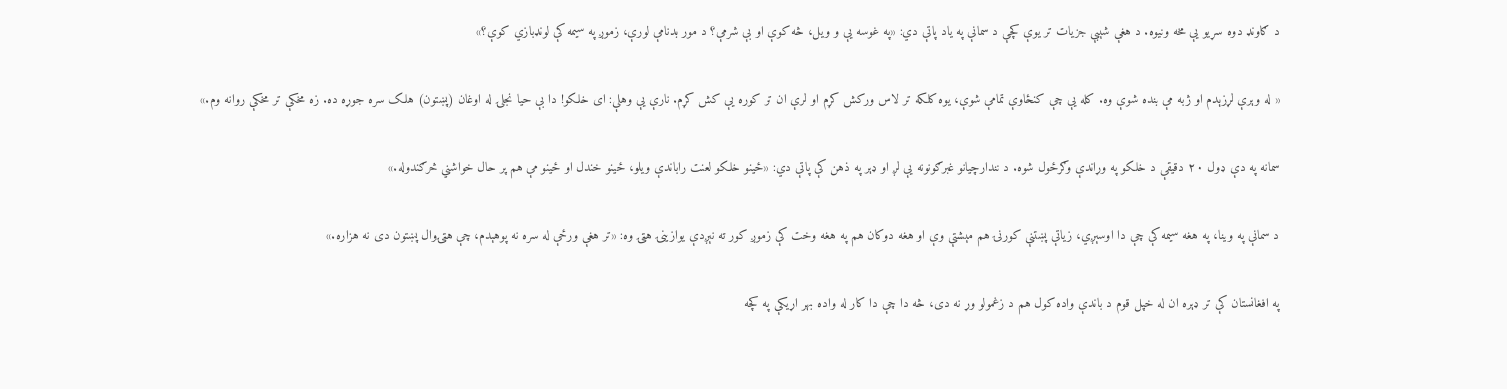د ګاونډ دوه سړیو یې مخه ونیوه. د هغې شېبې جزیات تر یوې کچې د سمانې په یاد پاتې دي: «په غوسه یې و ویل، څه کوې او بې شرمې؟ د مور بدنامې لورې، زموږ په سیمه کې لونډبازي کوې؟»

« له وېرې لړزېدم او ژبه مې بنده شوې وه. کله یې چې کنځاوې تمامې شوې، یوه کلکه تر لاس ورکش کړم او لرې ان تر کوره یې کش کړم. نارې یې وهلې: ای خلکو! دا بې حیا نجلۍ له اوغان (پښتون) هلک سره جوړه ده. زه مخکې تر مخکې روانه وم.»

سمانه په دې ډول ۲۰ دقیقې د خلکو په وړاندې وګرځول شوه. د نندارچیانو غبرګونونه یې لږ او ډېر په ذهن کې پاتې دي: «ځینو خلکو لعنت راباندې ویلو، ځینو خندل او ځینو مې هم پر حال خواشني څرګندوله.»

د سمانې په وینا، په هغه سیمه کې چې دا اوسېږي، زیاتې پښتنې کورنۍ هم مېشتې وې او هغه دوکان هم په هغه وخت کې زموږ کور ته نېږدې یوازینۍ هټۍ وه: «تر هغې ورځې له سره نه پوهېدم، چې هټۍوال پښتون دی نه هزاره.»

په افغانستان کې تر ډېره ان له خپل قوم د باندې واده کول هم د زغمولو وړ نه دی، څه دا چې دا کار له واده بهر اړیکې په کچه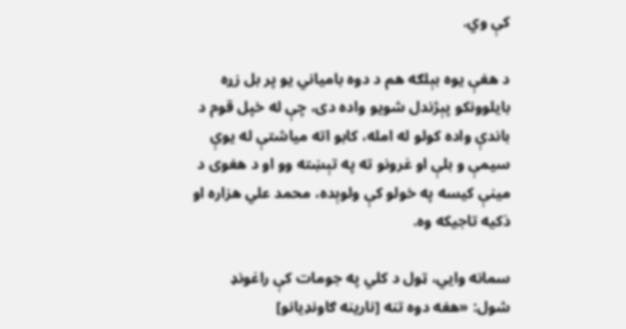کې وي.

د هغې یوه بېلګه هم د دوه بامیاني یو پر بل زړه بایلوونکو پېژندل شویو واده دی، چې له خپل قوم د باندې واده کولو له امله، کابو اته میاشتې له یوې سیمې و بلې او غرونو ته په تېښته وو او د هغوی د مینې کیسه په خولو کې ولوېده، محمد علي هزاره او ذکیه تاجیکه وه.

سمانه وايي، ټول د کلي په جومات کې راغونډ شول: «هغه دوه تنه [نارینه ګاونډیانو]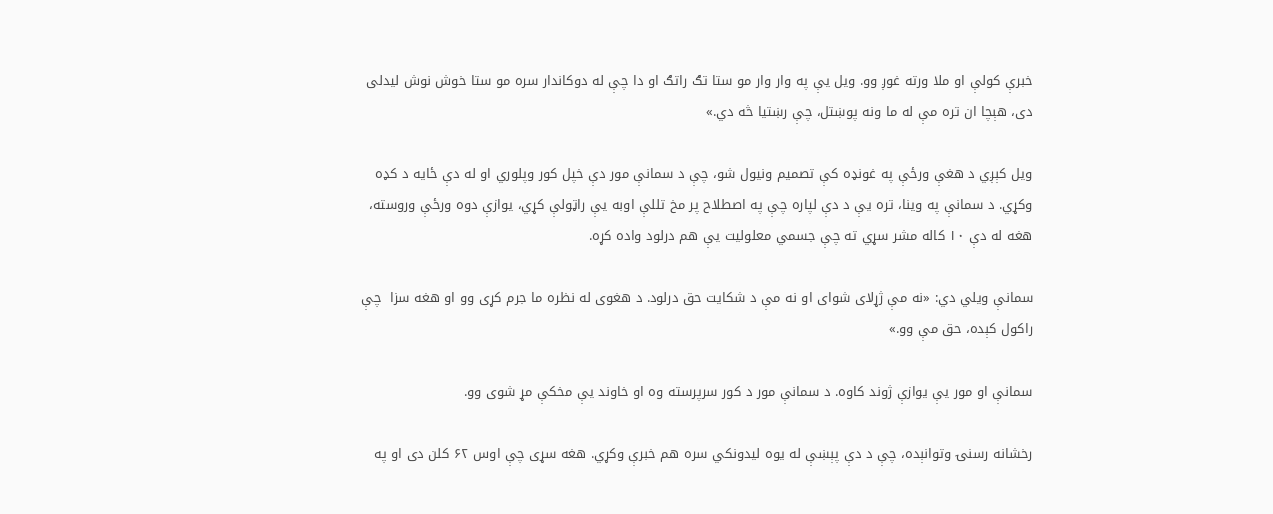خبرې کولې او ملا ورته غوږ وو. ویل یې په وار وار مو ستا تګ راتګ او دا چې له دوکاندار سره مو ستا خوش نوش لیدلی دی، هېچا ان تره مې له ما ونه پوښتل، چې رښتیا څه دي.»

ویل کېږي د هغې ورځې په غونډه کې تصمیم ونیول شو، چې د سمانې مور دې خپل کور وپلوري او له دې ځایه د کډه وکړي. د سمانې په وینا، تره یې د دې لپاره چې په اصطلاح پر مخ تللې اوبه یې راټولې کړي، یوازې دوه ورځې وروسته، هغه له دې ۱۰ کاله مشر سړي ته چې جسمي معلولیت یې هم درلود واده کړه.

سمانې ویلي دي: «نه مې ژړلای شوای او نه مې د شکایت حق درلود. د هغوی له نظره ما جرم کړی وو او هغه سزا  چې راکول کېده، حق مې وو.»

سمانې او مور یې یوازې ژوند کاوه. د سمانې مور د کور سرپرسته وه او خاوند یې مخکې مړ شوی وو.

رخشانه رسنۍ وتوانېده، چې د دې پېښې له یوه لیدونکي سره هم خبرې وکړي. هغه سړی چې اوس ۶۲ کلن دی او په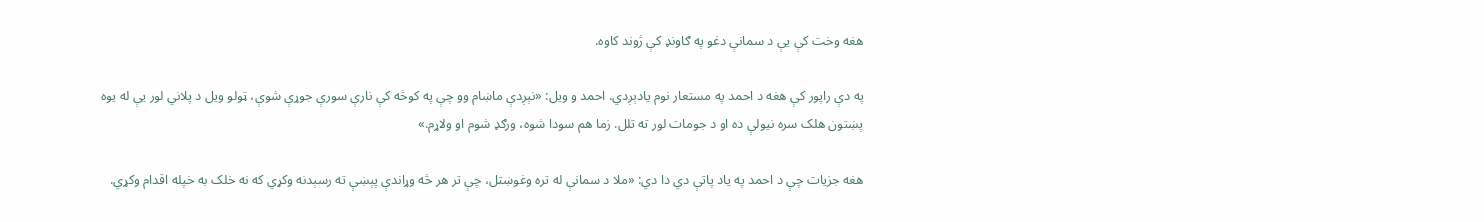هغه وخت کې یې د سمانې دغو په ګاونډ کې ژوند کاوه.

په دې راپور کې هغه د احمد په مستعار نوم یادېږدي. احمد و ویل: «نېږدې ماښام وو چې په کوڅه کې نارې سورې جوړې شوې، ټولو ویل د پلاني لور یې له يوه پښتون هلک سره نیولې ده او د جومات لور ته تلل. زما هم سودا شوه، ورګډ شوم او ولاړم.»

هغه جزیات چې د احمد په یاد پاتې دي دا دي: «ملا د سمانې له تره وغوښتل، چې تر هر څه وړاندې پېښې ته رسېدنه وکړي که نه خلک به خپله اقدام وکړي.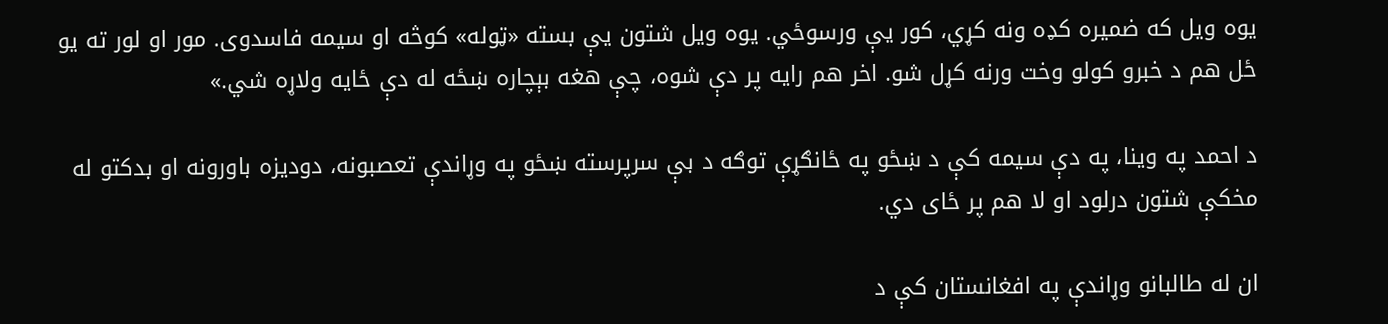یوه ویل که ضمیره کډه ونه کړي، کور یې ورسوځي. یوه ویل شتون یې بسته «ټوله» کوڅه او سیمه فاسدوی. مور او لور ته یو ځل هم د خبرو کولو وخت ورنه کړل شو. اخر هم رایه پر دې شوه، چې هغه بېچاره ښځه له دې ځایه ولاړه شي.»

د احمد په وینا، په دې سیمه کې د ښځو په ځانګړې توګه د بې سرپرسته ښځو په وړاندې تعصبونه، دودیزه باورونه او بدکتو له مخکې شتون درلود او لا هم پر ځای دي.

ان له طالبانو وړاندې په افغانستان کې د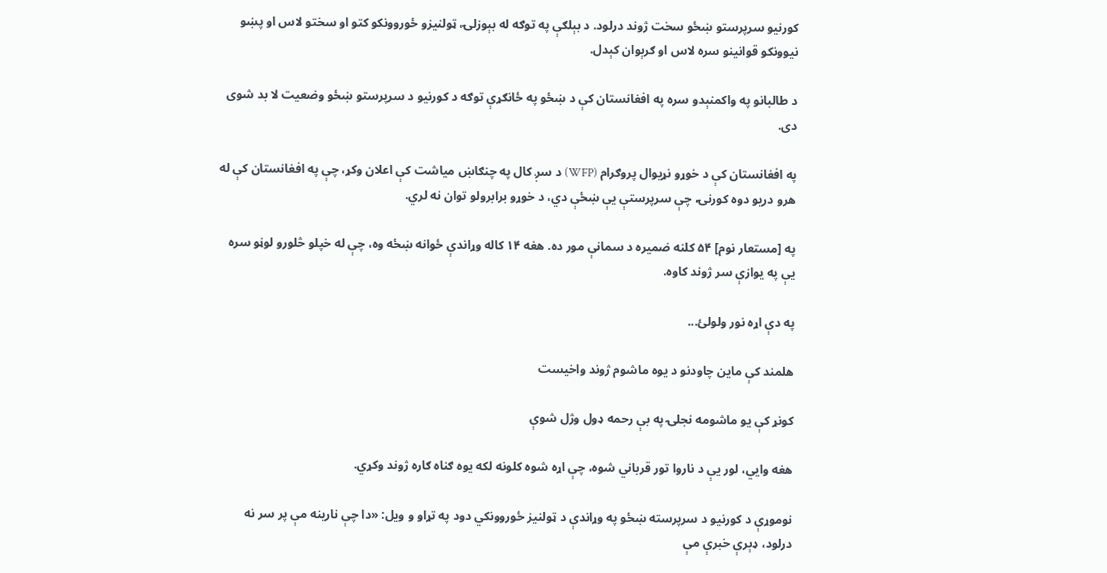کورنیو سرپرستو ښځو سخت ژوند درلود. د بېلګې په توګه له بېوزلۍ، ټولنیزو ځوروونکو کتو او سختو لاس او پښو نیوونکو قوانینو سره لاس او ګرېوان کېدل.

د طالبانو په واکمنېدو سره په افغانستان کې د ښځو په ځانګړې توګه د کورنیو د سرپرستو ښځو وضعیت لا بد شوی دی.

په افغانستان کې د خوړو نړیوال پروګرام (WFP) د سږ کال په چنګاښ میاشت کې اعلان وکړ، چې په افغانستان کې له هرو دریو دوه کورنۍ، چې سرپرستې یې ښځې دي، د خوړو برابرولو توان نه لري.

په [مستعار نوم] ۵۴ کلنه ضمیره د سمانې مور ده. هغه ۱۴ کاله وړاندې ځوانه ښځه وه، چې له خپلو څلورو لوڼو سره یې په یوازې سر ژوند کاوه.

په دې اړه نور ولولئ...

هلمند کې ماین چاودنو د یوه ماشوم ژوند واخیست

کونړ کې یو ماشومه نجلۍ په بې رحمه ډول وژل شوې

هغه وايي، لور یې د ناروا تور قرباني شوه، چې اړه شوه کلونه لکه یوه ګناه ګاره ژوند وکړي.

نوموړې د کورنیو د سرپرسته ښځو په وړاندې د ټولنیز ځوروونکي دود په تړاو و ویل: «دا چې نارینه مې پر سر نه درلود، ډېرې خبرې مې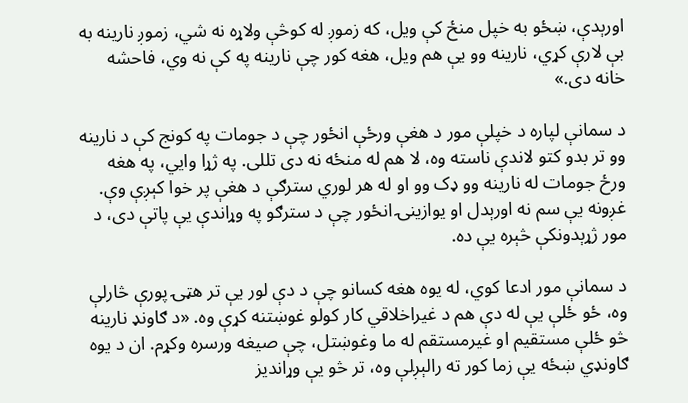اورېدې، ښځو به خپل منځ کې ویل، که زموږ له کوڅې ولاړه نه شي، زموږ نارینه به بې لارې کړي، نارینه وو یې هم ویل، هغه کور چې نارینه په کې نه وي، فاحشه خانه دی.»

د سمانې لپاره د خپلې مور د هغې ورځې انځور چې د جومات په کونج کې د نارینه وو تر بدو کتو لاندې ناسته وه، لا هم له منځه نه دی تللی. په ژړا وايي، په هغه ورځ جومات له نارینه وو ډک وو او له هر لوري سترګې د هغې پر خوا کېږې وې. غږونه یې سم نه اورېدل او یوازینۍ انځور چې د سترګو په وړاندې یې پاتې دی، د مور ژړېدونکې څېره یې ده.

د سمانې مور ادعا کوي، له یوه هغه کسانو چې د دې لور یې تر هټۍ پورې څارلې وه، ځو ځلې یې له دې هم د غیراخلاقي کار کولو غوښتنه کړې وه. «د ګاونډ نارینه څو ځلې مستقیم او غیرمستقم له ما وغوښتل، چې صیغه ورسره وکړم. ان د یوه ګاونډي ښځه یې زما کور ته رالېږلې وه، تر څو یې وړاندیز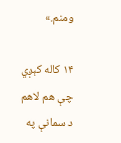ومنم.»

۱۴ کاله کېږي چې هم لاهم د سمانې په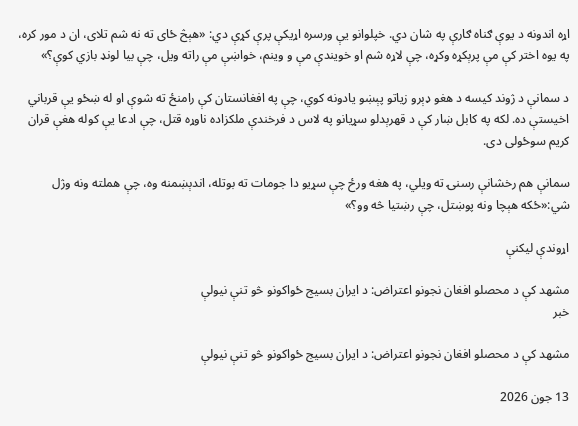اړه اندونه د یوې ګناه ګارې په شان دي. خپلوانو یې ورسره اړیکې پرې کړې دي: «هېڅ ځای ته نه شم تلای، ان د مور کره، په یوه اختر کې مې پرېکړه وکړه، چې لاړه شم او خویندې مې و وینم، خواښې مې راته ویل، چې بیا لونډ بازي کوې؟»

د سمانې د ژوند کیسه د هغو ډېرو زیاتو پېښو یادونه کوي، چې په افغانستان کې رامنځ ته شوې او له ښځو یې قرباني اخیستې ده. لکه په کابل ښار کې د قهرېدلو سړیانو په لاس د فرخندې ملکزاده ناوړه قتل، چې ادعا یې کوله هغې قران کریم سوځولی دی.

سمانې هم رخشانې رسنۍ ته ویلي، په هغه ورځ چې سړیو دا جومات ته بوتله، اندېښمنه وه، چې هملته ونه وژل شي:«ځکه هېچا ونه پوښتل، چې رښتیا څه وو؟»

اړوندې لیکنې

مشهد کې د محصلو افغان نجونو اعتراض: د ایران بسیج ځواکونو څو تنې نیولې
خبر

مشهد کې د محصلو افغان نجونو اعتراض: د ایران بسیج ځواکونو څو تنې نیولې

13 جون 2026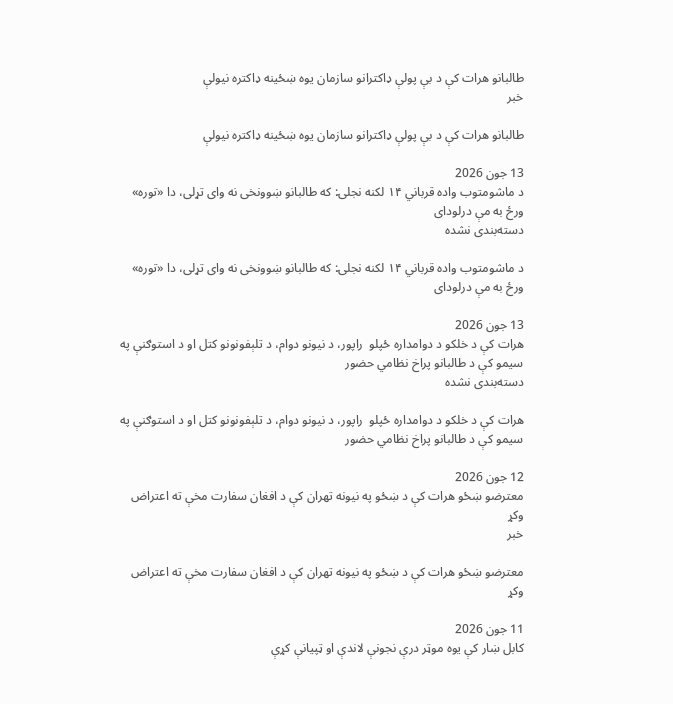طالبانو هرات کې د بې پولې ډاکترانو سازمان یوه ښځینه ډاکتره نیولې
خبر

طالبانو هرات کې د بې پولې ډاکترانو سازمان یوه ښځینه ډاکتره نیولې

13 جون 2026
د ماشومتوب واده قرباني ۱۴ لکنه نجلۍ: که طالبانو ښوونخی نه وای تړلی، دا «توره» ورځ به مې درلودای
دسته‌بندی نشده

د ماشومتوب واده قرباني ۱۴ لکنه نجلۍ: که طالبانو ښوونخی نه وای تړلی، دا «توره» ورځ به مې درلودای

13 جون 2026
هرات کې د خلکو د دوامداره ځپلو  راپور، د نیونو دوام، د تلېفونونو کتل او د استوګنې په سیمو کې د طالبانو پراخ نظامي حضور
دسته‌بندی نشده

هرات کې د خلکو د دوامداره ځپلو  راپور، د نیونو دوام، د تلېفونونو کتل او د استوګنې په سیمو کې د طالبانو پراخ نظامي حضور

12 جون 2026
معترضو ښځو هرات کې د ښځو په نیونه تهران کې د افغان سفارت مخې ته اعتراض وکړ
خبر

معترضو ښځو هرات کې د ښځو په نیونه تهران کې د افغان سفارت مخې ته اعتراض وکړ

11 جون 2026
کابل ښار کې یوه موټر درې نجونې لاندې او ټپیانې کړې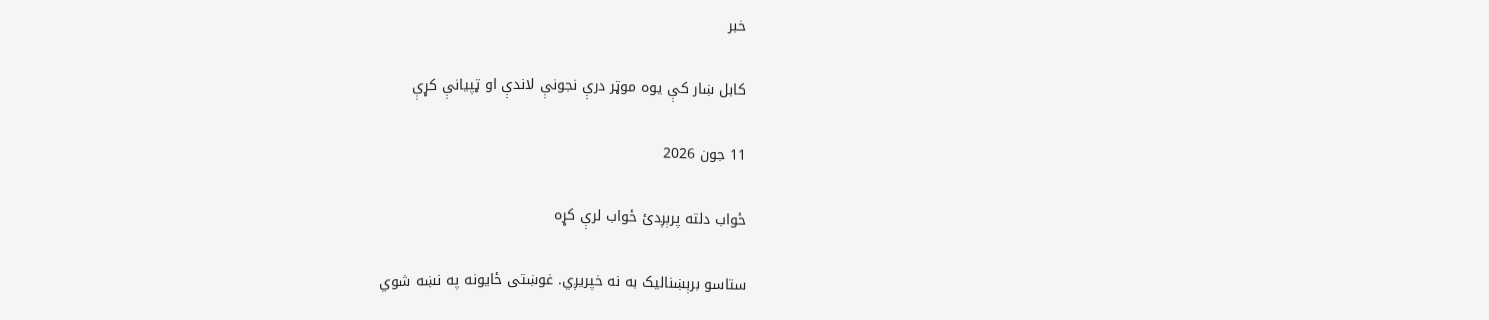خبر

کابل ښار کې یوه موټر درې نجونې لاندې او ټپیانې کړې

11 جون 2026

ځواب دلته پرېږدئ ځواب لرې کړه

ستاسو برېښناليک به نه خپريږي. غوښتى ځایونه په نښه شوي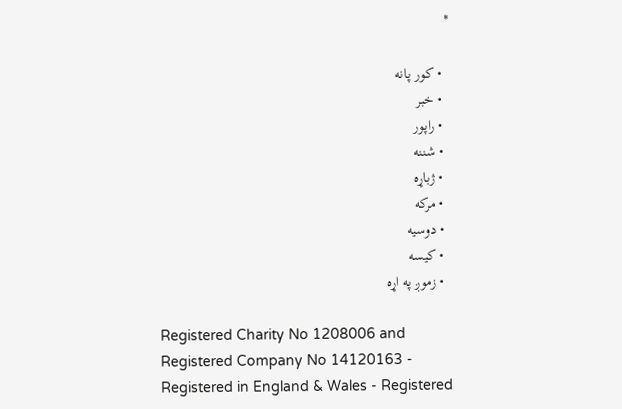*

  • کور پانه
  • خبر
  • راپور
  • شننه
  • ژباړه
  • مرکه
  • دوسیه
  • کیسه
  • زموږ په اړه

Registered Charity No 1208006 and Registered Company No 14120163 - Registered in England & Wales - Registered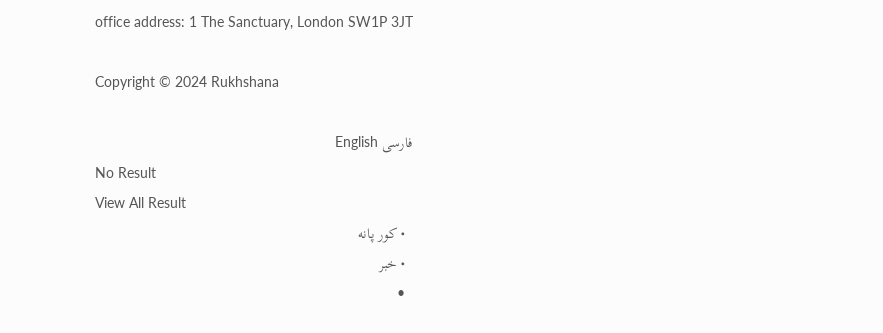office address: 1 The Sanctuary, London SW1P 3JT

Copyright © 2024 Rukhshana

فارسی English
No Result
View All Result
  • کور پانه
  • خبر
  •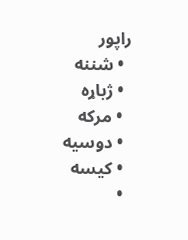راپور
  • شننه
  • ژباړه
  • مرکه
  • دوسیه
  • کیسه
  •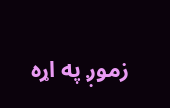زموږ په اړه